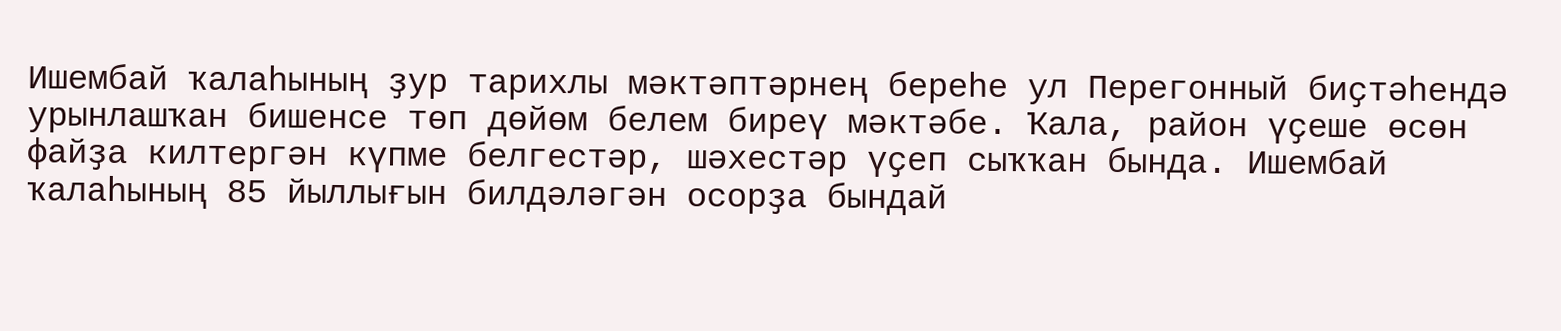Ишембай ҡалаһының ҙур тарихлы мәктәптәрнең береһе ул Перегонный биҫтәһендә урынлашҡан бишенсе төп дөйөм белем биреү мәктәбе. Ҡала, район үҫеше өсөн файҙа килтергән күпме белгестәр, шәхестәр үҫеп сыҡҡан бында. Ишембай ҡалаһының 85 йыллығын билдәләгән осорҙа бындай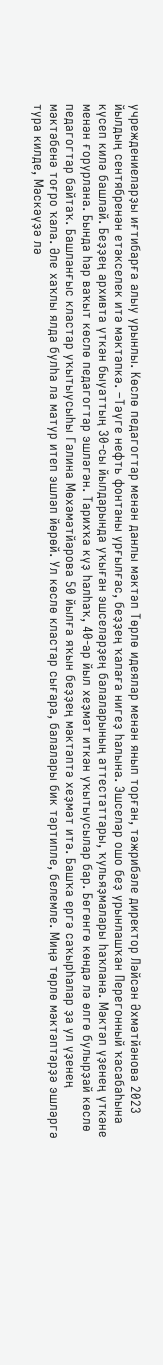учреждениеларҙы иғтибарға алыу урынлы. Көслө педагогтар менән данлы мәктәп Төрлө идеялар менән янып торған, тәжрибәле директор Ләйсән Әхмәтйәнова 2023 йылдың сентябренән етәкселек итә мәктәпкә. –Тәүге нефть фонтаны урғылғас, беҙҙең ҡалаға нигеҙ һалына. Эшселәр ошо беҙ урынлашҡан Перегонный ҡасабаһына күсеп килә башлай. Беҙҙең архивта үткән быуаттың 30-сы йылдарында уҡыған эшселәрҙең балаларының аттестаттары, ҡульяҙмалары һаҡлана. Мәктәп үҙенең үткәне менән ғорурлана. Бында һәр ваҡыт көслө педагогтар эшләгән. Тарихҡа күҙ һалһаҡ, 40-ар йыл хеҙмәт иткән уҡытыусылар бар. Бөгөнгө көндә лә өлгө булырҙай көслө педагогтар байтаҡ. Башланғыс кластар уҡытыусыһы Галина Мөхәмәтйәрова 50 йылға яҡын беҙҙең мәктәптә хеҙмәт итә. Башҡа ергә саҡырһалар ҙа ул үҙенең мәктәбенә тоғро ҡала. Әле хаҡлы ялда булһа ла матур итеп эшләп йөрөй. Ул көслө кластар сығара, балалары бик тәртипле, белемле. Миңә төрлө мәктәптәрҙә эшләргә тура килде, Мәскәүҙә лә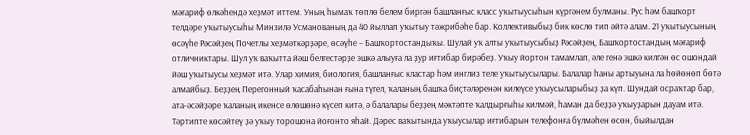мәғариф өлкәһендә хеҙмәт иттем. Уның һымаҡ төплө белем биргән башланғыс класс уҡытыусыһын күргәнем булманы. Рус һәм башҡорт телдәре уҡытыусыһы Минзилә Усманованың да 40 йыллап уҡытыу тәжрибәһе бар. Коллективыбыҙ бик көслө тип әйтә алам. 21 уҡытыусының өсәүһе Рәсәйҙең Почетлы хеҙмәткәрҙәре, өсәүһе – Башҡортостандыҡы. Шулай уҡ алты уҡытыусыбыҙ Рәсәйҙең, Башҡортостандың мәғариф отличниктары. Шул уҡ ваҡытта йәш белгестәрҙе эшкә алыуға ла ҙур иғтибар бирәбеҙ. Уҡыу йортон тамамлап, әле генә эшкә килгән өс ошондай йәш уҡытыусы хеҙмәт итә. Улар химия, биология, башланғыс кластар һәм инглиз теле уҡытыусылары. Балалар һаны артыуына ла һөйөнөп бөтә алмайбыҙ. Беҙҙең Перегонный ҡасабаһынан ғына түгел, ҡаланың башҡа биҫтәләренән килеүсе уҡыусыларыбыҙ ҙа күп. Шундай осраҡтар бар, ата-әсәйҙәре ҡаланың икенсе өлөшөнә күсеп китә, ә балалары беҙҙең мәктәпте ҡалдырғыһы килмәй, һаман да беҙҙә уҡыуҙарын дауам итә. Тәртипте көсәйтеү ҙә уҡыу торошона йоғонто яһай. Дәрес ваҡытында уҡыусылар иғтибарын телефонға бүлмәһен өсөн, быйылдан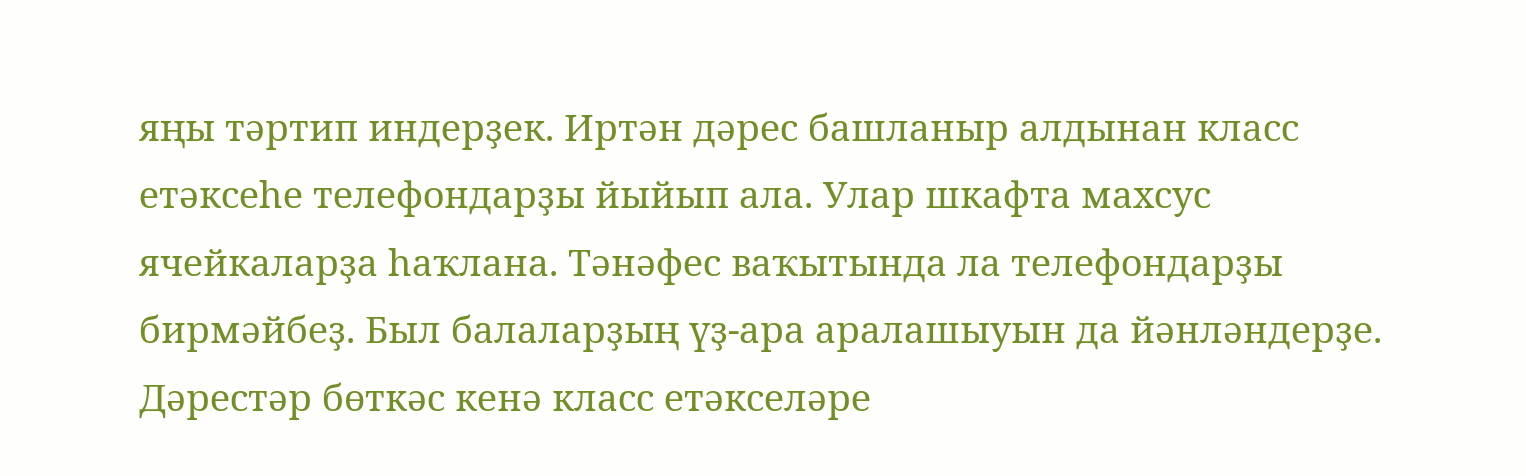яңы тәртип индерҙек. Иртән дәрес башланыр алдынан класс етәксеһе телефондарҙы йыйып ала. Улар шкафта махсус ячейкаларҙа һаҡлана. Тәнәфес ваҡытында ла телефондарҙы бирмәйбеҙ. Был балаларҙың үҙ-ара аралашыуын да йәнләндерҙе. Дәрестәр бөткәс кенә класс етәкселәре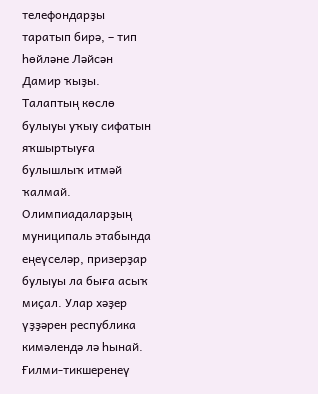телефондарҙы таратып бирә, – тип һөйләне Ләйсән Дамир ҡыҙы. Талаптың көслө булыуы уҡыу сифатын яҡшыртыуға булышлыҡ итмәй ҡалмай. Олимпиадаларҙың муниципаль этабында еңеүселәр, призерҙар булыуы ла быға асыҡ миҫал. Улар хәҙер үҙҙәрен республика кимәлендә лә һынай. Ғилми-тикшеренеү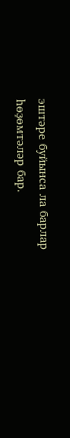эштәре буйынса ла барлар һөҙөмтәләр бар.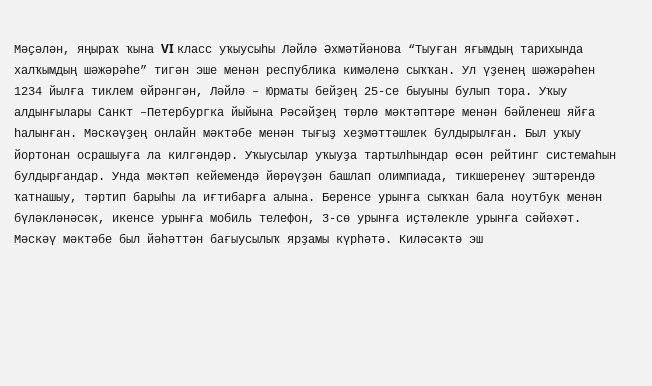Мәҫәлән, яңыраҡ ҡына VI класс уҡыусыһы Ләйлә Әхмәтйәнова “Тыуған яғымдың тарихында халҡымдың шәжәрәһе” тигән эше менән республика кимәленә сыҡҡан. Ул үҙенең шәжәрәһен 1234 йылға тиклем өйрәнгән, Ләйлә – Юрматы бейҙең 25-се быуыны булып тора. Уҡыу алдынғылары Санкт –Петербургка йыйына Рәсәйҙең төрлө мәктәптәре менән бәйленеш яйға һалынған. Мәскәүҙең онлайн мәктәбе менән тығыҙ хеҙмәттәшлек булдырылған. Был уҡыу йортонан осрашыуға ла килгәндәр. Уҡыусылар уҡыуҙа тартылһындар өсөн рейтинг системаһын булдырғандар. Унда мәктәп кейемендә йөрөүҙән башлап олимпиада, тикшеренеү эштәрендә ҡатнашыу, тәртип барыһы ла иғтибарға алына. Беренсе урынға сыҡҡан бала ноутбук менән бүләкләнәсәк, икенсе урынға мобиль телефон, 3-сө урынға иҫтәлекле урынға сәйәхәт. Мәскәү мәктәбе был йәһәттән бағыусылыҡ ярҙамы күрһәтә. Киләсәктә эш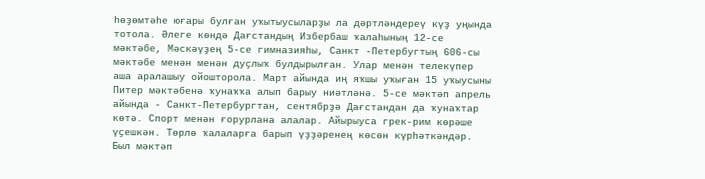һөҙөмтәһе юғары булған уҡытыусыларҙы ла дәртләндереү күҙ уңында тотола. Әлеге көндә Дағстандың Избербаш ҡалаһының 12-се мәктәбе, Мәскәүҙең 5-се гимназияһы, Санкт -Петербугтың 606-сы мәктәбе менән менән дуҫлыҡ булдырылған. Улар менән телекүпер аша аралашыу ойошторола. Март айында иң яҡшы уҡыған 15 уҡыусыны Питер мәктәбенә ҡунаҡҡа алып барыу ниәтләнә. 5-се мәктәп апрель айында - Санкт-Петербургтан, сентябрҙә Дағстандан да ҡунаҡтар көтә. Спорт менән ғорурлана алалар. Айырыуса грек-рим көрәше үҫешкән. Төрлө ҡалаларға барып үҙҙәренең көсөн күрһәткәндәр. Был мәктәп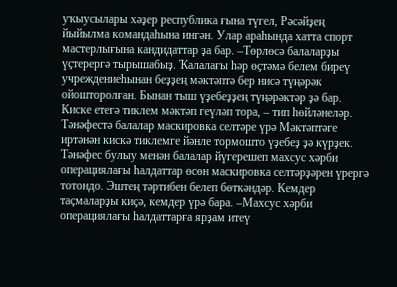уҡыусылары хәҙер республика ғына түгел, Рәсәйҙең йыйылма командаһына ингән. Улар араһында хатта спорт мастерлығына кандидаттар ҙа бар. –Төрлөсә балаларҙы үҫтерергә тырышабыҙ. Ҡалалағы һәр өҫтәмә белем биреү учреждениеһынан беҙҙең мәктәптә бер нисә түңәрәк ойошторолған. Бынан тыш үҙебеҙҙең түңәрәктәр ҙә бар. Киске етегә тиклем мәктәп геүләп тора, – тип һөйләнеләр. Тәнәфестә балалар маскировка селтәре үрә Мәктәптәге иртәнән кискә тиклемге йәнле тормошто үҙебеҙ ҙә күрҙек. Тәнәфес булыу менән балалар йүгерешеп махсус хәрби операциялағы һалдаттар өсөн маскировка селтәрҙәрен үрергә тотондо. Эштең тәртибен белеп бөткәндәр. Кемдер таҫмаларҙы киҫә, кемдер үрә бара. –Махсус хәрби операциялағы һалдаттарға ярҙам итеү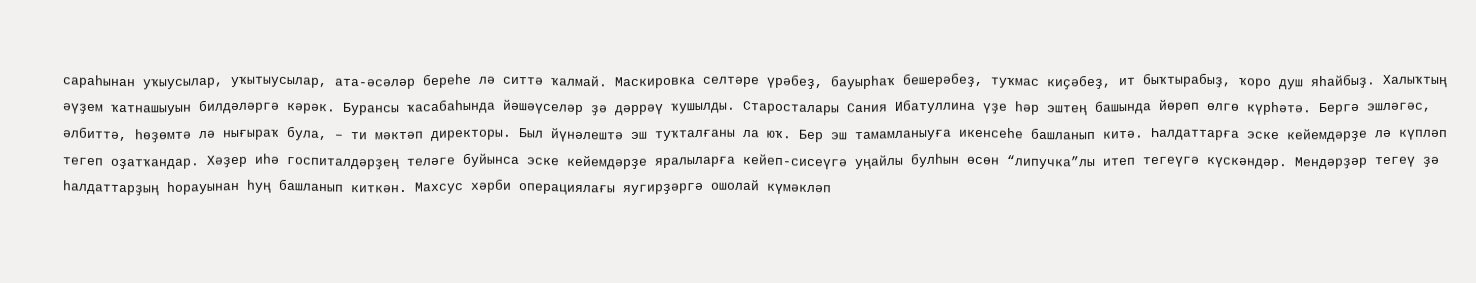сараһынан уҡыусылар, уҡытыусылар, ата-әсәләр береһе лә ситтә ҡалмай. Маскировка селтәре үрәбеҙ, бауырһаҡ бешерәбеҙ, туҡмас киҫәбеҙ, ит быҡтырабыҙ, ҡоро душ яһайбыҙ. Халыҡтың әүҙем ҡатнашыуын билдәләргә кәрәк. Бурансы ҡасабаһында йәшәүселәр ҙә дәррәү ҡушылды. Старосталары Сания Ибатуллина үҙе һәр эштең башында йөрөп өлгө күрһәтә. Бергә эшләгәс, әлбиттә, һөҙөмтә лә нығыраҡ була, – ти мәктәп директоры. Был йүнәлештә эш туҡталғаны ла юҡ. Бер эш тамамланыуға икенсеһе башланып китә. Һалдаттарға эске кейемдәрҙе лә күпләп тегеп оҙатҡандар. Хәҙер иһә госпиталдәрҙең теләге буйынса эске кейемдәрҙе яралыларға кейеп-сисеүгә уңайлы булһын өсөн “липучка”лы итеп тегеүгә күскәндәр. Мендәрҙәр тегеү ҙә һалдаттарҙың һорауынан һуң башланып киткән. Махсус хәрби операциялағы яугирҙәргә ошолай күмәкләп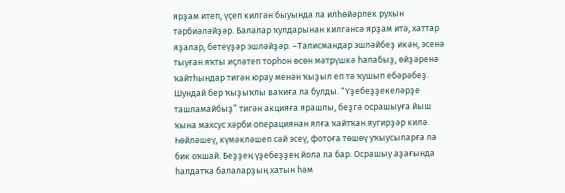ярҙам итеп, үҫеп килгән быуында ла илһөйәрлек рухын тәрбиәләйҙәр. Балалар ҡулдарынан килгәнсә ярҙам итә, хаттар яҙалар, бетеүҙәр эшләйҙәр. –Талисмандар эшләйбеҙ икән, эсенә тыуған яҡты иҫләтеп торһон өсөн мәтрүшкә һалабыҙ, өйҙәренә ҡайтһындар тигән юрау менән ҡыҙыл еп тә ҡушып ебәрәбеҙ. Шундай бер ҡыҙыҡлы ваҡиға ла булды. “Үҙебеҙҙекеләрҙе ташламайбыҙ” тигән акцияға ярашлы, беҙгә осрашыуға йыш ҡына махсус хәрби операциянан ялға ҡайтҡан яугирҙәр килә. Һөйләшеү, күмәкләшеп сәй эсеү, фотоға төшөү уҡыусыларға ла бик оҡшай. Беҙҙең үҙебеҙҙең йола ла бар. Осрашыу аҙағында һалдатҡа балаларҙың хатын һәм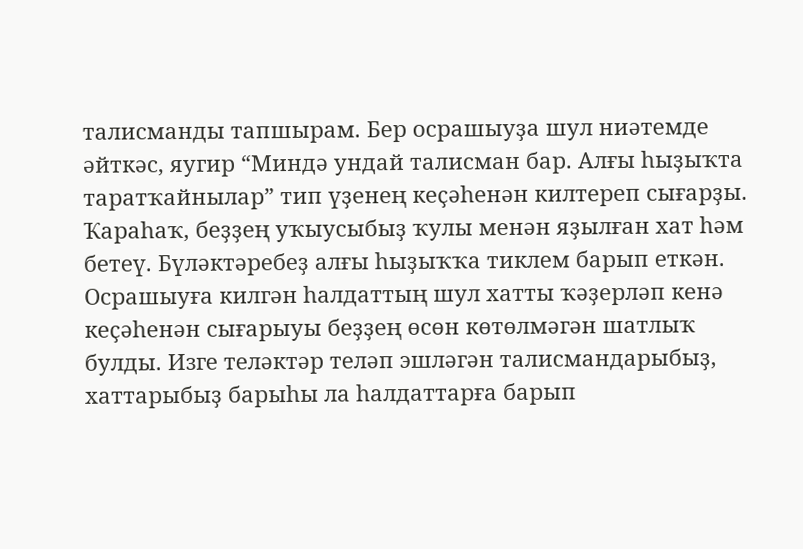талисманды тапшырам. Бер осрашыуҙа шул ниәтемде әйткәс, яугир “Миндә ундай талисман бар. Алғы һыҙыҡта таратҡайнылар” тип үҙенең кеҫәһенән килтереп сығарҙы. Ҡараһаҡ, беҙҙең уҡыусыбыҙ ҡулы менән яҙылған хат һәм бетеү. Бүләктәребеҙ алғы һыҙыҡҡа тиклем барып еткән. Осрашыуға килгән һалдаттың шул хатты ҡәҙерләп кенә кеҫәһенән сығарыуы беҙҙең өсөн көтөлмәгән шатлыҡ булды. Изге теләктәр теләп эшләгән талисмандарыбыҙ, хаттарыбыҙ барыһы ла һалдаттарға барып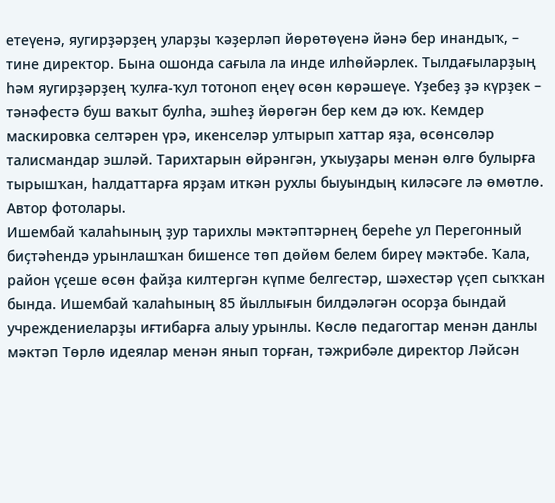етеүенә, яугирҙәрҙең уларҙы ҡәҙерләп йөрөтөүенә йәнә бер инандыҡ, – тине директор. Бына ошонда сағыла ла инде илһөйәрлек. Тылдағыларҙың һәм яугирҙәрҙең ҡулға-ҡул тотоноп еңеү өсөн көрәшеүе. Үҙебеҙ ҙә күрҙек – тәнәфестә буш ваҡыт булһа, эшһеҙ йөрөгән бер кем дә юҡ. Кемдер маскировка селтәрен үрә, икенселәр ултырып хаттар яҙа, өсөнсөләр талисмандар эшләй. Тарихтарын өйрәнгән, уҡыуҙары менән өлгө булырға тырышҡан, һалдаттарға ярҙам иткән рухлы быуындың киләсәге лә өмөтлө. Автор фотолары.
Ишембай ҡалаһының ҙур тарихлы мәктәптәрнең береһе ул Перегонный биҫтәһендә урынлашҡан бишенсе төп дөйөм белем биреү мәктәбе. Ҡала, район үҫеше өсөн файҙа килтергән күпме белгестәр, шәхестәр үҫеп сыҡҡан бында. Ишембай ҡалаһының 85 йыллығын билдәләгән осорҙа бындай учреждениеларҙы иғтибарға алыу урынлы. Көслө педагогтар менән данлы мәктәп Төрлө идеялар менән янып торған, тәжрибәле директор Ләйсән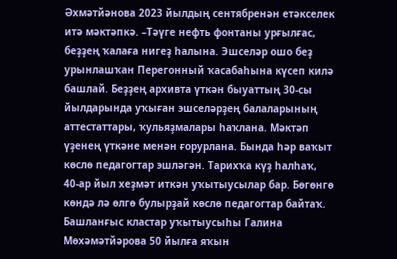Әхмәтйәнова 2023 йылдың сентябренән етәкселек итә мәктәпкә. –Тәүге нефть фонтаны урғылғас, беҙҙең ҡалаға нигеҙ һалына. Эшселәр ошо беҙ урынлашҡан Перегонный ҡасабаһына күсеп килә башлай. Беҙҙең архивта үткән быуаттың 30-сы йылдарында уҡыған эшселәрҙең балаларының аттестаттары, ҡульяҙмалары һаҡлана. Мәктәп үҙенең үткәне менән ғорурлана. Бында һәр ваҡыт көслө педагогтар эшләгән. Тарихҡа күҙ һалһаҡ, 40-ар йыл хеҙмәт иткән уҡытыусылар бар. Бөгөнгө көндә лә өлгө булырҙай көслө педагогтар байтаҡ. Башланғыс кластар уҡытыусыһы Галина Мөхәмәтйәрова 50 йылға яҡын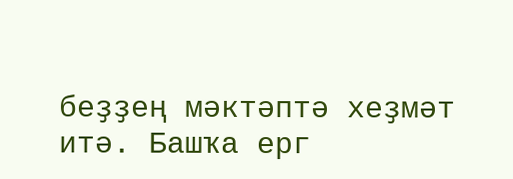беҙҙең мәктәптә хеҙмәт итә. Башҡа ерг